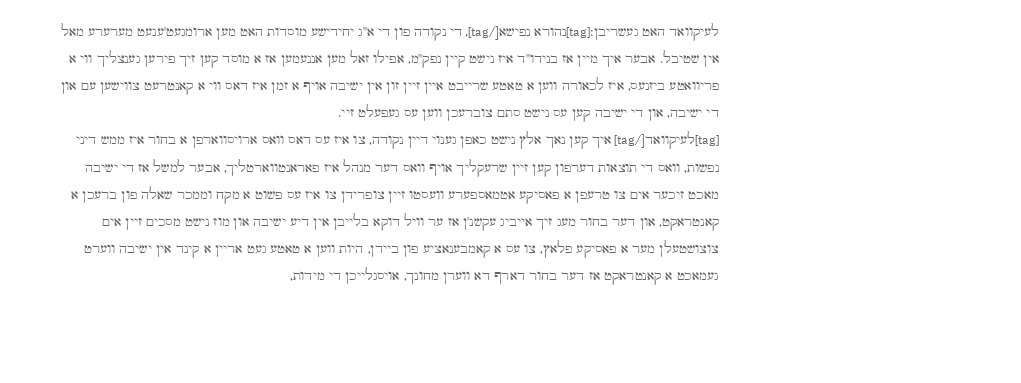לעיקוואד האט געשריבן:[tag]נהורא נפישא[/tag], די נקודה פון די א"ג יחידישע מוסדות האט מען ארומגעט'ענעט מערערע מאל אין שטיבל. אבער איך מיין אז בנידו"ד איז נישט קיין נפק"מ, אפילו זאל מען אננעמען אז א מוסד קען זיך פירען גענצליך ווי א פריוואטע ביזנעס, איז לכאורה ווען א טאטע שרייבט איין זיין זון אין ישיבה אויף א זמן איז דאס ווי א קאנטרעט צווישען עם און די ישיבה, און די ישיבה קען עס נישט סתם צוברעכן ווען עס געפעלט זיי.
[tag]לעיקוואד[/tag] איך קען נאך אלץ נישט כאפן גענוי דיין נקודה, צו איז עס דאס וואס ארויסווארפן א בחור איז ממש דיני נפשות, וואס די תוצאות דערפון קען זיין שרעקליך אויף וואס דער מנהל איז פאראנטווארטליך, אבער למשל אז די ישיבה מאכט זיכער אים צו טרעפן א פאסיקע אטמאספערע וועסטו זיין צופרידן צו איז עס פשוט א מקח וממכר שאלה פון ברעכן א קאנטראקט, און דער בחור מעג זיך אייביג עקשנ'ן אז ער וויל דוקא בלייבן אין דיע ישיבה און מוז נישט מסכים זיין אים צוצושטעלן מער א פאסיקע פלאץ, צו עס א קאמבענאציע פון ביידן, היות ווען א טאטע געט אריין א קינד אין ישיבה ווערט געמאכט א קאנטראקט אז דער בחור דארף דא ווערן מחונך, אויסגלייכן די מידות,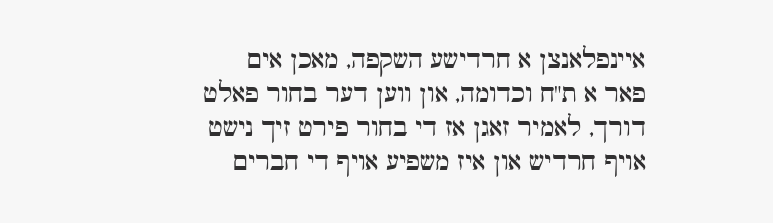איינפלאנצן א חרדישע השקפה, מאכן אים פאר א ת"ח וכדומה, און ווען דער בחור פאלט דורך, לאמיר זאגן אז די בחור פירט זיך נישט אויף חרדיש און איז משפיע אויף די חברים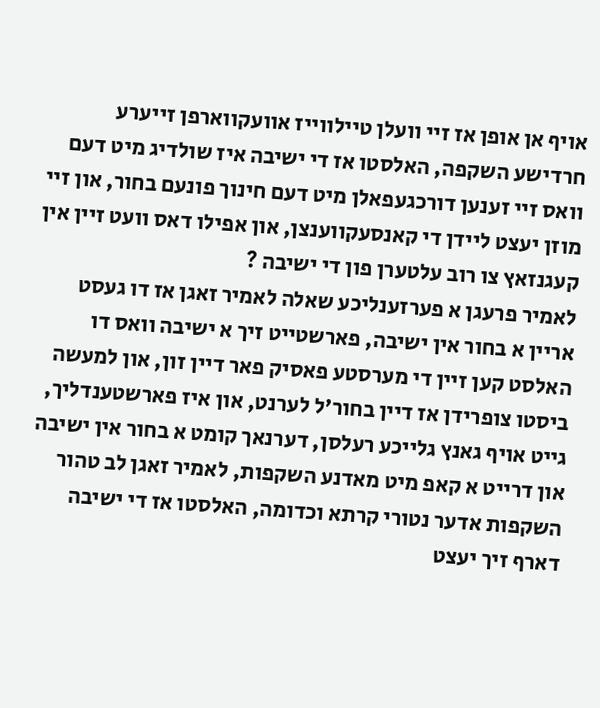אויף אן אופן אז זיי וועלן טיילווייז אוועקווארפן זייערע חרדישע השקפה, האלסטו אז די ישיבה איז שולדיג מיט דעם וואס זיי זענען דורכגעפאלן מיט דעם חינוך פונעם בחור, און זיי מוזן יעצט ליידן די קאנסעקווענצן, און אפילו דאס וועט זיין אין קעגנזאץ צו רוב עלטערן פון די ישיבה ?
לאמיר פרעגן א פערזענליכע שאלה לאמיר זאגן אז דו געסט אריין א בחור אין ישיבה, פארשטייט זיך א ישיבה וואס דו האלסט קען זיין די מערסטע פאסיק פאר דיין זון, און למעשה ביסטו צופרידן אז דיין בחור'ל לערנט, און איז פארשטענדליך, גייט אויף גאנץ גלייכע רעלסן, דערנאך קומט א בחור אין ישיבה און דרייט א קאפ מיט מאדנע השקפות, לאמיר זאגן לב טהור השקפות אדער נטורי קרתא וכדומה, האלסטו אז די ישיבה דארף זיך יעצט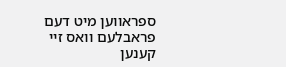ספראווען מיט דעם פראבלעם וואס זיי קענען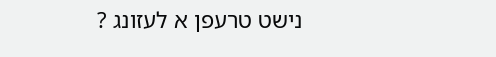נישט טרעפן א לעזונג ?